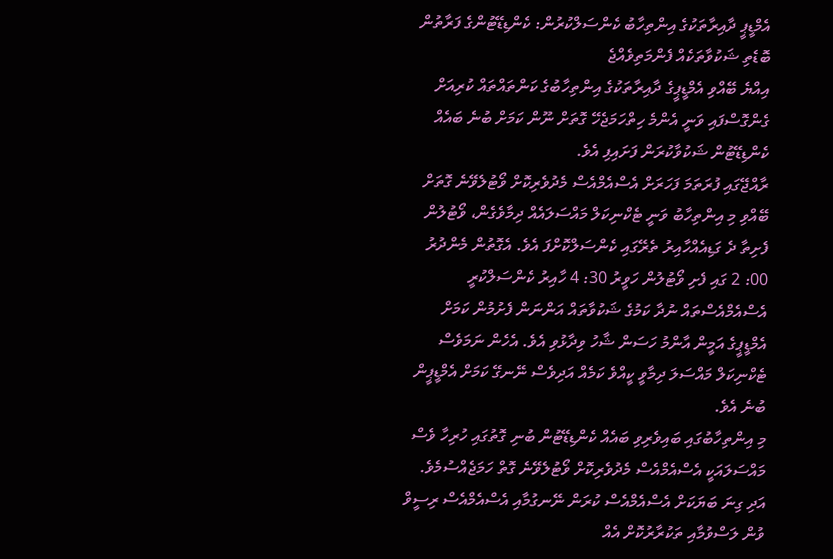އެމްޑީޕީ ދާއިރާތަކުގެ އިންތިހާބު ކެންސަލްކުރުން: ކެންޑިޑޭޓުންގެ ފަރާތުން ބޮޑެތި ޝަކުވާތަކެއް ފެންމަތިވެއްޖެ
އިއްޔެ ބޭއްވި އެމްޑީޕީގެ ދާއިރާތަކުގެ އިންތިހާބުގެ ކަންތައްތައް ކުރިއަށް ގެންގޮސްފައި ވަނީ އެންމެ ހިތްހަމަޖެހޭ ގޮތަށް ނޫން ކަމަށް ބުނެ ބައެއް ކެންޑިޑޭޓުން ޝަކުވާކުރަން ފަށައިފި އެވެ.
ރާއްޖޭގައި ފުރަތަމަ ފަހަރަށް އެސްއެމްއެސް މެދުވެރިކޮށް ވޯޓުލެވޭނެ ގޮތަށް ބޭއްވި މި އިންތިހާބު ވަނީ ޓެކްނިކަލް މައްސަލައެއް ދިމާވެގެން، ވޯޓުލުން ފެށިތާ ދެ ގަޑިއެއްހާއިރު ތެރޭގައި ކެންސަލްކޮށްފަ އެވެ. އެގޮތުން މެންދުރު 00: 2 ގައި ފެށި ވޯޓުލުން ހަވީރު 30: 4 ހާއިރު ކެންސަލްކުރީ އެސްއެމްއެސްތައް ނުދާ ކަމުގެ ޝަކުވާތައް އަންނަން ފެށުމުން ކަމަށް އެމްޑީޕީގެ އަމީން އާންމު ހަސަން ޝާހު ވިދާޅުވި އެވެ. އެހެން ނަމަވެސް ޓެކްނިކަލް މައްސަލަ ދިމާވީ ކީއްވެ ކަމެއް އަދިވެސް ނޭނގޭ ކަމަށް އެމްޑީޕީން ބުނެ އެވެ.
މި އިންތިހާބުގައި ބައިވެރިވި ބައެއް ކެންޑިޑޭޓުން ބުނި ގޮތުގައި ހުރިހާ ވެސް މައްސަލައަކީ އެސްއެމްއެސް މެދުވެރިކޮށް ވޯޓުލެވޭނެ ގޮތް ހަމަޖެއްސުމެވެ. އަދި ގިނަ ބަޔަކަށް އެސްއެމްއެސް ކުރަން ނޭނގުމާއި އެސްއެމްއެސް ރިސީވް ވުން ލަސްވުމާއި ތަކުރާރުކޮށް އެއް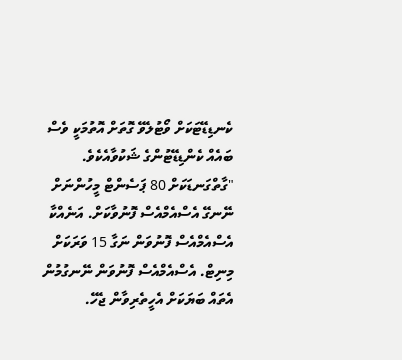ކެނޑިޑޭޓަކަށް ވޯޓުލެވޭ ގޮތަށް އޮތުމަކީ ވެސް ބައެއް ކެންޑިޑޭޓުންގެ ޝަކުވާއެކެވެ.
"ގާތްގަނޑަކަށް 80 ޕަސެންޓް މީހުންނަށް ނޭނގޭ އެސްއެމްއެސް ފޮނުވާކަށް. އަނެއްކާ އެސްއެމްއެސް ފޮނުވަން ނަގާ 15 ވަރަކަށް މިނިޓް. އެސްއެމްއެސް ފޮނުވަން ނޭނގުމުން އެތައް ބަޔަކަށް އެހީތެރިވާން ޖެހޭ.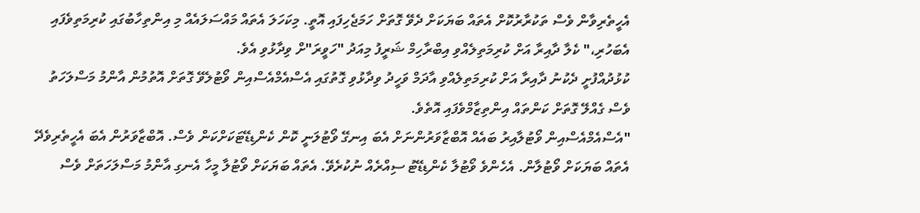އެހީތެރިވާން ވެސް ތަކުރާރުކޮށް އެތައް ބަޔަކަށް ދެވޭ ގޮތަށް ހަމަޖެހިފައި އޮތީ. މިކަހަލަ އެތައް މައްސަލައެއް މި އިންތިހާބުގައި ކުރިމަތިވެފައި އެބަހުރި،" ކެލާ ދާއިރާ އަށް ކުރިމަތިލެއްވި އިބްރާހިމް ޝަރީފު މިއަދު "ހަވީރަ"ށް ވިދާޅުވި އެވެ.
ކުޅުދުއްފުށީ ދެކުނު ދާއިރާ އަށް ކުރިމަތިލެއްވި އާދަމް ވަހީދު ވިދާޅުވި ގޮތުގައި އެސްއެމްއެސްއިން ވޯޓުލެވޭ ގޮތަށް އޮތުމުން އާންމު މަސްލަހަތު ވެސް ގެއްލޭ ގޮތަށް ކަންތައް އިންތިޒާމްވެފައި އޮތެވެ.
"އެސްއެމްއެސްއިން ވޯޓުލާއިރު ބައެއް އޮބްޒާވަރުންނަށް އެބަ އިނގޭ ވޯޓުލަނީ ކޮން ކެންޑިޑޭޓަކަށްކަން ވެސް. އޮބްޒާވަރުން އެބަ އެހީތެރިވެދޭ އެތައް ބަޔަކަށް ވޯޓުލާން. އެހެންވެ ވޯޓުލާ ކެންޑިޑޭޓު ސިއްރެއް ނުކުރެވޭ. އެތައް ބަޔަކަށް ވޯޓުލާ މީހާ އެނގި އާންމު މަސްލަހަތަށް ވެސް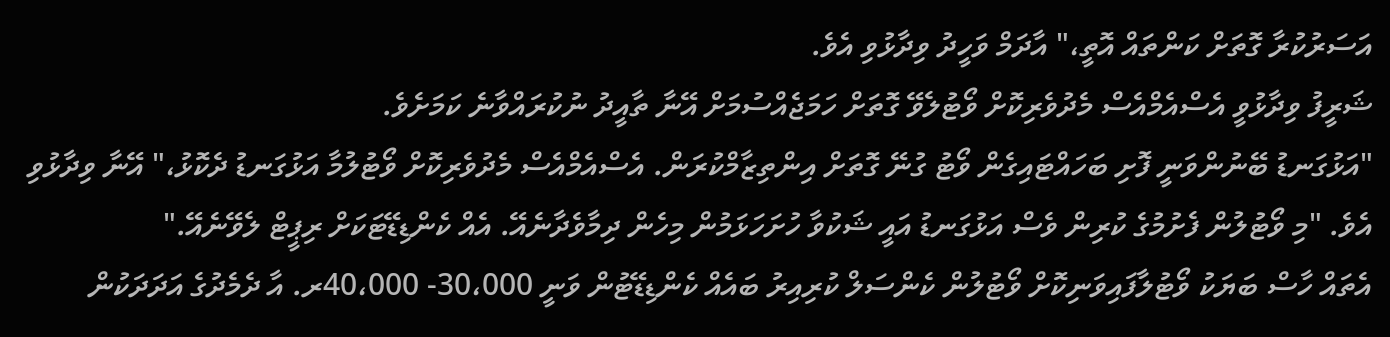އަސަރުކުރާ ގޮތަށް ކަންތައް އޮތީ،" އާދަމް ވަހީދު ވިދާޅުވި އެވެ.
ޝަރީފު ވިދާޅުވީ އެސްއެމްއެސް މެދުވެރިކޮށް ވޯޓުލެވޭ ގޮތަށް ހަމަޖެއްސުމަށް އޭނާ ތާއީދު ނުކުރައްވާނެ ކަމަށެވެ.
"އަޅުގަނޑު ބޭނުންވަނީ ފޮށި ބަހައްޓައިގެން ވޯޓު ގުނޭ ގޮތަށް އިންތިޒާމްކުރަން. އެސްއެމްއެސް މެދުވެރިކޮށް ވޯޓުލުމާ އަޅުގަނޑު ދެކޮޅު،" އޭނާ ވިދާޅުވި އެވެ. "މި ވޯޓުލުން ފެށުމުގެ ކުރިން ވެސް އަޅުގަނޑު އައީ ޝަކުވާ ހުށަހަޅަމުން މިހެން ދިމާވެދާނެއޭ. އެއް ކެންޑިޑޭޓަކަށް ރިޕީޓް ލެވޭނެއޭ."
އެތައް ހާސް ބަޔަކު ވޯޓުލާފައިވަނިކޮށް ވޯޓުލުން ކެންސަލް ކުރިއިރު ބައެއް ކެންޑިޑޭޓުން ވަނީ 30،000- 40،000ރ. އާ ދެމެދުގެ އަދަދަކުން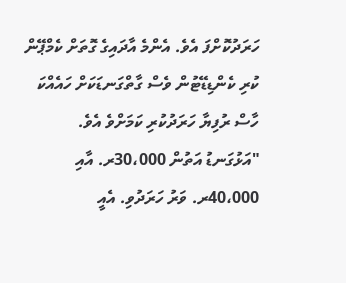ހަރަދުކޮށްފަ އެވެ. އެންމެ އާދައިގެ ގޮތަށް ކެމްޕޭން ކުރި ކެންޑިޑޭޓުން ވެސް ގާތްގަނޑަކަށް ހައެއްކަ ހާސް ރުފިޔާ ހަރަދުކުރި ކަމަށްވެ އެވެ.
"އަޅުގަނޑު އަތުން 30،000ރ. އާއި 40،000ރ. ވަރު ހަރަދުވި. އެއީ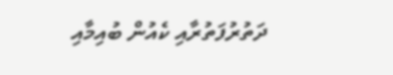ދަތުރުފަތުރާއި ކެއުން ބުއިމާއި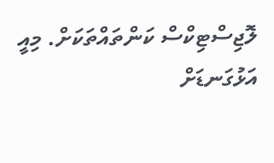ލޮޖިސްޓިކްސް ކަންތައްތަކަށް. މިއީ އަޅުގަނޑަށް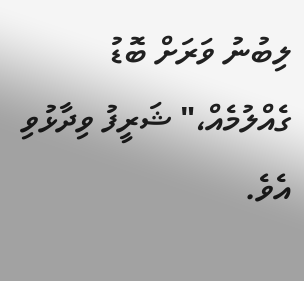ލިބުނު ވަރަށް ބޮޑު ގެއްލުމެއް،" ޝަރީފު ވިދާޅުވި އެވެ.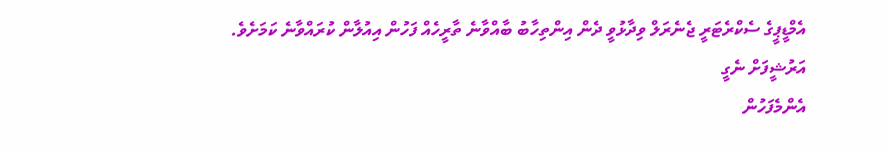އެމްޑީޕީގެ ސެކްރެޓަރީ ޖެނެރަލް ވިދާޅުވީ ދެން އިންތިހާބު ބާއްވާނެ ތާރީހެއް ފަހުން އިއުލާން ކުރައްވާނެ ކަމަށެވެ.
އަރުޝީފަށް ނެގީ
އެންމެފަހުން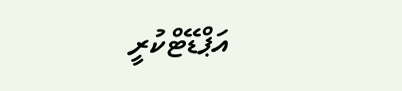އަޕްޑޭޓްކުރީ